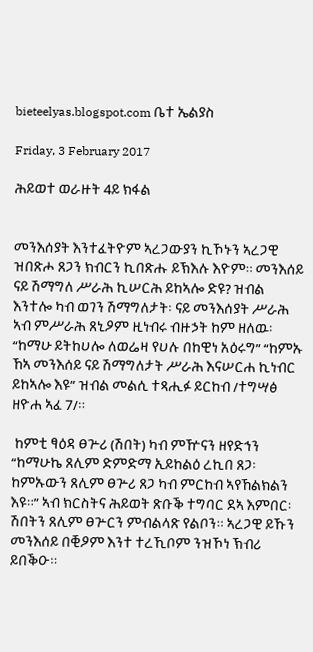bieteelyas.blogspot.com ቤተ ኤልያስ

Friday, 3 February 2017

ሕይወተ ወራዙት 4ይ ክፋል


መንእሰያት እንተፈትዮም ኣረጋውያን ኪኾኑን ኣረጋዊ ዝበጽሖ ጸጋን ክብርን ኪበጽሑ ይኽእሉ እዮም። መንእሰይ ናይ ሽማግለ ሥራሕ ኪሠርሕ ይከኣሎ ድዩ? ዝብል እንተሎ ካብ ወገን ሽማግለታት፡ ናይ መንእሰያት ሥራሕ ኣብ ምሥራሕ ጸኒዖም ዚነብሩ ብዙኃት ከም ዘለዉ፡ “ከማሁ ይትከሀሎ ለወሬዛ የሀሉ በከዊነ አዕሩግ” “ከምኡ ኸኣ መንእሰይ ናይ ሽማግለታት ሥራሕ እናሠርሐ ኪነብር ይከኣሎ እዩ” ዝብል መልሲ ተጻሒፉ ይርከብ /ተግሣፅ ዘዮሐ ኣፈ 7/።

 ከምቲ ፃዕዳ ፀጕሪ (ሽበት) ካብ ምዅናን ዘየድኅን “ከማሁኬ ጸሊም ድምድማ ኢይከልዕ ረኪበ ጸጋ፡ ከምኡውን ጸሊም ፀጕሪ ጸጋ ካብ ምርከብ ኣየኸልክልን እዩ።” ኣብ ክርስትና ሕይወት ጽቡቕ ተግባር ደኣ እምበር፡ ሽበትን ጸሊም ፀጕርን ምብልላጽ የልቦን። ኣረጋዊ ይኹን መንእሰይ በቒዖም እንተ ተረኺቦም ንዝኾነ ኽብሪ ይበቕዑ።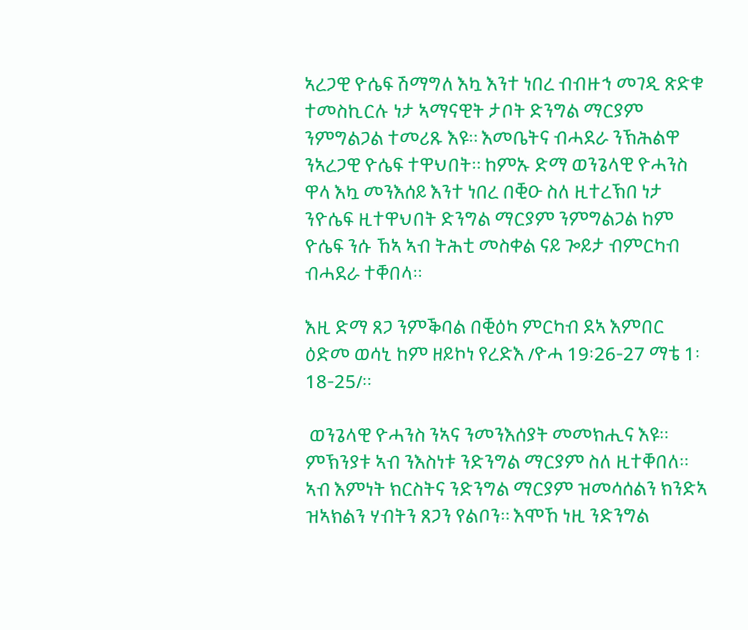ኣረጋዊ ዮሴፍ ሽማግለ እኳ እንተ ነበረ ብብዙኅ መገዲ ጽድቁ ተመስኪርሉ ነታ ኣማናዊት ታቦት ድንግል ማርያም ንምግልጋል ተመሪጹ እዩ። እመቤትና ብሓደራ ንኽሕልዋ ንኣረጋዊ ዮሴፍ ተዋህበት። ከምኡ ድማ ወንጌላዊ ዮሓንስ ዋላ እኳ መንእሰይ እንተ ነበረ በቒዑ ስለ ዚተረኽበ ነታ ንዮሴፍ ዚተዋህበት ድንግል ማርያም ንምግልጋል ከም ዮሴፍ ንሱ ኸኣ ኣብ ትሕቲ መስቀል ናይ ጐይታ ብምርካብ ብሓደራ ተቐበላ።

እዚ ድማ ጸጋ ንምቕባል በቒዕካ ምርካብ ደኣ እምበር ዕድመ ወሳኒ ከም ዘይኮነ የረድእ /ዮሓ 19፡26-27 ማቴ 1፡18-25/።

 ወንጌላዊ ዮሓንስ ንኣና ንመንእሰያት መመክሒና እዩ። ምኽንያቱ ኣብ ንእስነቱ ንድንግል ማርያም ስለ ዚተቐበለ። ኣብ እምነት ክርስትና ንድንግል ማርያም ዝመሳሰልን ክንድኣ ዝኣክልን ሃብትን ጸጋን የልቦን። እሞኸ ነዚ ንድንግል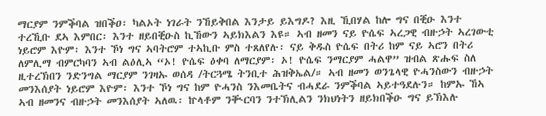ማርያም ንምቕባል ዝበቕዐ፡ ካልኦት ነገራት ንኸይቅበል እንታይ ይእግዶ? እዚ ኺበሃል ከሎ ግና በቒዑ እንተ ተረኺቡ ደኣ እምበር፡ እንተ ዘይበቒዑስ ኪኸውን ኣይክእልን እዩ። ኣብ ዘመን ናይ ዮሴፍ ኣረጋዊ ብዙኃት ኣረገውቲ ነይሮም እዮም፡ እንተ ኾነ ግና ኣባትሮም ተኣኪቡ ምስ ተጸለየሉ፡ ናይ ቅዱስ ዮሴፍ በትሪ ከም ናይ ኣሮን በትሪ ለምሊማ ብምርካባን ኣብ ልዕሊኣ “ኦ! ዮሴፍ ዕቀባ ለማርያም፡ ኦ! ዮሴፍ ንማርያም ሓልዋ” ዝብል ጽሑፍ ስለ ዚተረኽበን ንድንግል ማርያም ንገዛኡ ወሰዳ /ትርጓሜ ትንቢተ ሕዝቅኤል/። ኣብ ዘመን ወንጌላዊ ዮሓንስውን ብዙኃት መንእሰያት ነይሮም እዮም፡ እንተ ኾነ ግና ከም ዮሓንስ ንእመቤትና ብሓደራ ንምቕባል ኣይተዓደሉን። ከምኡ ኸኣ ኣብ ዘመንና ብዙኃት መንእሰያት ኣለዉ፡ ኵላቶም ንቚርባን ንተኽሊልን ንክህነትን ዘይክበቕዑ ግና ይኽእሉ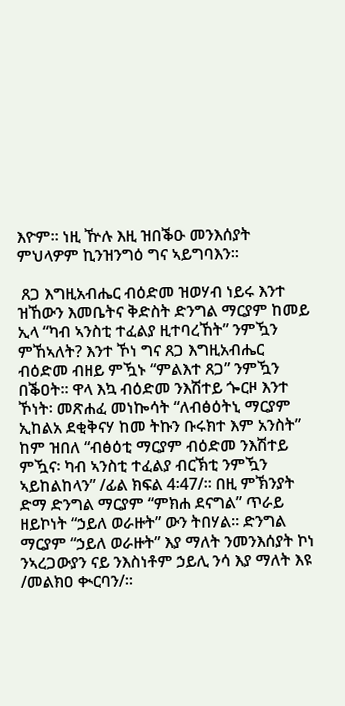እዮም። ነዚ ዅሉ እዚ ዝበቕዑ መንእሰያት ምህላዎም ኪንዝንግዕ ግና ኣይግባእን።

 ጸጋ እግዚአብሔር ብዕድመ ዝወሃብ ነይሩ እንተ ዝኸውን እመቤትና ቅድስት ድንግል ማርያም ከመይ ኢላ “ካብ ኣንስቲ ተፈልያ ዚተባረኸት” ንምዃን ምኸኣለት? እንተ ኾነ ግና ጸጋ እግዚአብሔር ብዕድመ ብዘይ ምዃኑ “ምልእተ ጸጋ” ንምዃን በቕዐት። ዋላ እኳ ብዕድመ ንእሽተይ ጐርዞ እንተ ኾነት፡ መጽሐፈ መነኰሳት “ለብፅዕትኒ ማርያም ኢከልአ ደቂቅናሃ ከመ ትኩን ቡሩክተ እም አንስት” ከም ዝበለ “ብፅዕቲ ማርያም ብዕድመ ንእሽተይ ምዃና፡ ካብ ኣንስቲ ተፈልያ ብርኽቲ ንምዃን ኣይከልከላን” /ፊል ክፍል 4፡47/። በዚ ምኽንያት ድማ ድንግል ማርያም “ምክሐ ደናግል” ጥራይ ዘይኮነት “ኃይለ ወራዙት” ውን ትበሃል። ድንግል ማርያም “ኃይለ ወራዙት” እያ ማለት ንመንእሰያት ኮነ ንኣረጋውያን ናይ ንእስነቶም ኃይሊ ንሳ እያ ማለት እዩ /መልክዐ ቊርባን/።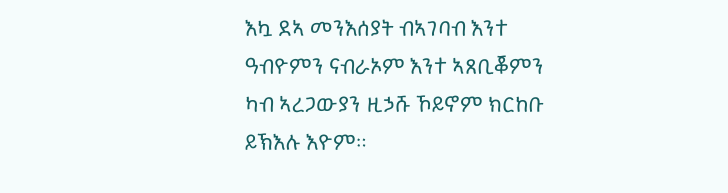እኳ ደኣ መንእሰያት ብኣገባብ እንተ ዓብዮምን ናብራኦም እንተ ኣጸቢቖምን ካብ ኣረጋውያን ዚኃሹ ኾይኖም ክርከቡ ይኽእሉ እዮም።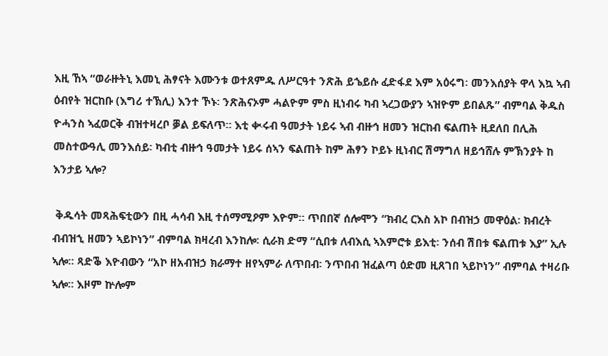እዚ ኸኣ “ወራዙትኒ እመኒ ሕፃናት እሙንቱ ወተጸምዱ ለሥርዓተ ንጽሕ ይኄይሱ ፈድፋደ እም አዕሩግ፡ መንእሰያት ዋላ እኳ ኣብ ዕብየት ዝርከቡ (እግሪ ተኽሊ) እንተ ኾኑ፡ ንጽሕናኦም ሓልዮም ምስ ዚነብሩ ካብ ኣረጋውያን ኣዝዮም ይበልጹ” ብምባል ቅዱስ ዮሓንስ ኣፈወርቅ ብዝተዛረቦ ቓል ይፍለጥ። እቲ ቊሩብ ዓመታት ነይሩ ኣብ ብዙኅ ዘመን ዝርከብ ፍልጠት ዚደለበ በሊሕ መስተውዓሊ መንእሰይ፡ ካብቲ ብዙኅ ዓመታት ነይሩ ሰኣን ፍልጠት ከም ሕፃን ኮይኑ ዚነብር ሽማግለ ዘይኅሸሉ ምኽንያት ከ እንታይ ኣሎ?

 ቅዱሳት መጻሕፍቲውን በዚ ሓሳብ እዚ ተሰማሚዖም እዮም። ጥበበኛ ሰሎሞን “ክብረ ርእስ አኮ በብዝኃ መዋዕል፡ ክብረት ብብዝኂ ዘመን ኣይኮነን” ብምባል ክዛረብ እንከሎ፡ ሲራክ ድማ “ሲበቱ ለብእሲ ኣእምሮቱ ይእቲ፡ ንሰብ ሽበቱ ፍልጠቱ እያ” ኢሉ ኣሎ። ጻድቕ እዮብውን “አኮ ዘአብዝኃ ክራማተ ዘየኣምራ ለጥበብ፡ ንጥበብ ዝፈልጣ ዕድመ ዚጸገበ ኣይኮነን” ብምባል ተዛሪቡ ኣሎ። እዞም ኵሎም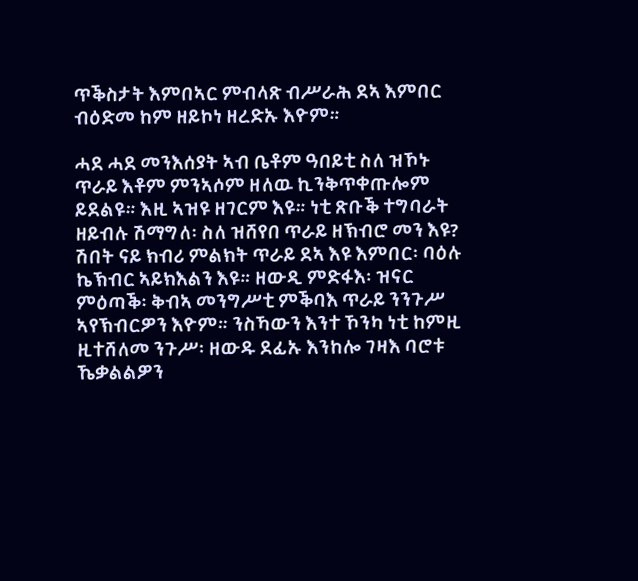ጥቕስታት እምበኣር ምብላጽ ብሥራሕ ደኣ እምበር ብዕድመ ከም ዘይኮነ ዘረድኡ እዮም።

ሓደ ሓደ መንእሰያት ኣብ ቤቶም ዓበይቲ ስለ ዝኾኑ ጥራይ እቶም ምንኣሶም ዘለዉ ኪንቅጥቀጡሎም ይደልዩ። እዚ ኣዝዩ ዘገርም እዩ። ነቲ ጽቡቕ ተግባራት ዘይብሉ ሽማግለ፡ ስለ ዝሸየበ ጥራይ ዘኽብሮ መን እዩ? ሽበት ናይ ክብሪ ምልክት ጥራይ ደኣ እዩ እምበር፡ ባዕሉ ኬኽብር ኣይክእልን እዩ። ዘውዲ ምድፋእ፡ ዝናር ምዕጣቕ፡ ቅብኣ መንግሥቲ ምቕባእ ጥራይ ንንጉሥ ኣየኽብርዎን እዮም። ንስኻውን እንተ ኾንካ ነቲ ከምዚ ዚተሸለመ ንጉሥ፡ ዘውዱ ደፊኡ እንከሎ ገዛእ ባሮቱ ኼቃልልዎን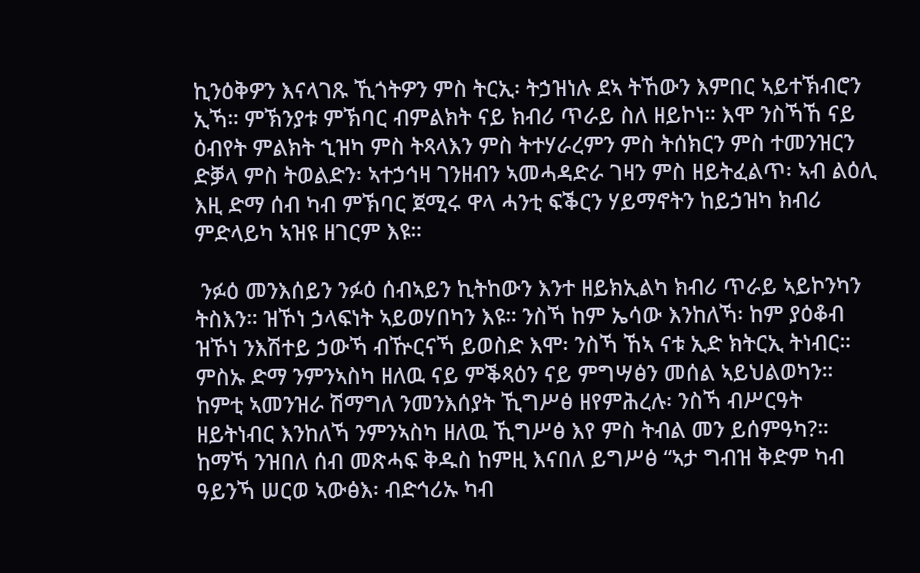ኪንዕቅዎን እናላገጹ ኺጎትዎን ምስ ትርኢ፡ ትኃዝነሉ ደኣ ትኸውን እምበር ኣይተኽብሮን ኢኻ። ምኽንያቱ ምኽባር ብምልክት ናይ ክብሪ ጥራይ ስለ ዘይኮነ። እሞ ንስኻኸ ናይ ዕብየት ምልክት ኂዝካ ምስ ትጻላእን ምስ ትተሃራረምን ምስ ትሰክርን ምስ ተመንዝርን ድቓላ ምስ ትወልድን፡ ኣተኃኅዛ ገንዘብን ኣመሓዳድራ ገዛን ምስ ዘይትፈልጥ፡ ኣብ ልዕሊ እዚ ድማ ሰብ ካብ ምኽባር ጀሚሩ ዋላ ሓንቲ ፍቕርን ሃይማኖትን ከይኃዝካ ክብሪ ምድላይካ ኣዝዩ ዘገርም እዩ።

 ንፉዕ መንእሰይን ንፉዕ ሰብኣይን ኪትከውን እንተ ዘይክኢልካ ክብሪ ጥራይ ኣይኮንካን ትስእን። ዝኾነ ኃላፍነት ኣይወሃበካን እዩ። ንስኻ ከም ኤሳው እንከለኻ፡ ከም ያዕቆብ ዝኾነ ንእሽተይ ኃውኻ ብዅርናኻ ይወስድ እሞ፡ ንስኻ ኸኣ ናቱ ኢድ ክትርኢ ትነብር። ምስኡ ድማ ንምንኣስካ ዘለዉ ናይ ምቕጻዕን ናይ ምግሣፅን መሰል ኣይህልወካን። ከምቲ ኣመንዝራ ሽማግለ ንመንእሰያት ኺግሥፅ ዘየምሕረሉ፡ ንስኻ ብሥርዓት ዘይትነብር እንከለኻ ንምንኣስካ ዘለዉ ኺግሥፅ እየ ምስ ትብል መን ይሰምዓካ?። ከማኻ ንዝበለ ሰብ መጽሓፍ ቅዱስ ከምዚ እናበለ ይግሥፅ “ኣታ ግብዝ ቅድም ካብ ዓይንኻ ሠርወ ኣውፅእ፡ ብድኅሪኡ ካብ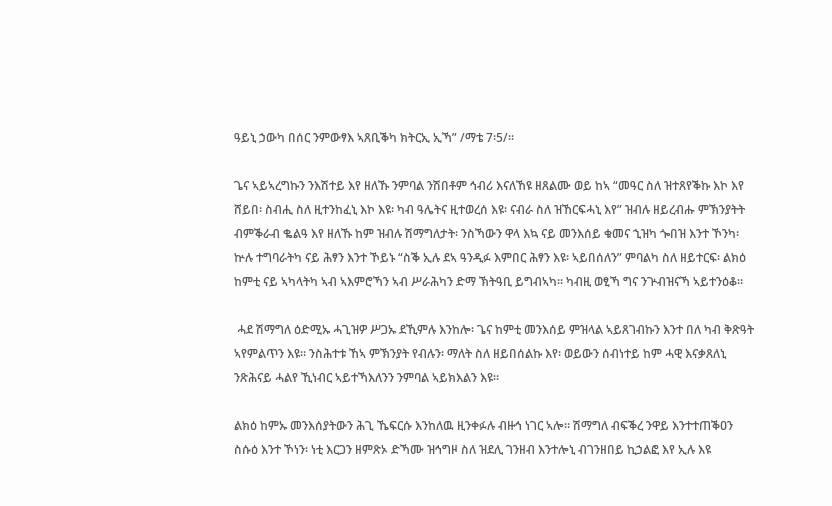ዓይኒ ኃውካ በሰር ንምውፃእ ኣጸቢቕካ ክትርኢ ኢኻ” /ማቴ 7፡5/።

ጌና ኣይኣረግኩን ንእሽተይ እየ ዘለኹ ንምባል ንሽበቶም ኅብሪ እናለኸዩ ዘጸልሙ ወይ ከኣ “መዓር ስለ ዝተጸየቕኩ እኮ እየ ሸይበ፡ ስብሒ ስለ ዚተንከፈኒ እኮ እዩ፡ ካብ ዓሌትና ዚተወረሰ እዩ፡ ናብራ ስለ ዝኸርፍሓኒ እየ” ዝብሉ ዘይረብሑ ምኽንያትት ብምቕራብ ቈልዓ እየ ዘለኹ ከም ዝብሉ ሽማግለታት፡ ንስኻውን ዋላ እኳ ናይ መንእሰይ ቁመና ኂዝካ ጐበዝ እንተ ኾንካ፡ ኵሉ ተግባራትካ ናይ ሕፃን እንተ ኾይኑ “ስቕ ኢሉ ደኣ ዓንዲፉ እምበር ሕፃን እዩ፡ ኣይበሰለን” ምባልካ ስለ ዘይተርፍ፡ ልክዕ ከምቲ ናይ ኣካላትካ ኣብ ኣእምሮኻን ኣብ ሥራሕካን ድማ ኽትዓቢ ይግብኣካ። ካብዚ ወፂኻ ግና ንጕብዝናኻ ኣይተንዕቆ።

 ሓደ ሽማግለ ዕድሚኡ ሓጊዝዎ ሥጋኡ ደኺምሉ እንከሎ፡ ጌና ከምቲ መንእሰይ ምዝላል ኣይጸገብኩን እንተ በለ ካብ ቅጽዓት ኣየምልጥን እዩ። ንስሕተቱ ኸኣ ምኽንያት የብሉን፡ ማለት ስለ ዘይበሰልኩ እየ፡ ወይውን ሰብነተይ ከም ሓዊ እናቃጸለኒ ንጽሕናይ ሓልየ ኺነብር ኣይተኻእለንን ንምባል ኣይክእልን እዩ።

ልክዕ ከምኡ መንእሰያትውን ሕጊ ኼፍርሱ እንከለዉ ዚንቀፉሉ ብዙኅ ነገር ኣሎ። ሽማግለ ብፍቕረ ንዋይ እንተተጠቕዐን ስሱዕ እንተ ኾነን፡ ነቲ እርጋን ዘምጽኦ ድኻሙ ዝኅግዞ ስለ ዝደሊ ገንዘብ እንተሎኒ ብገንዘበይ ኪኃልፎ እየ ኢሉ እዩ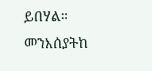ይበሃል። መንእሰያትከ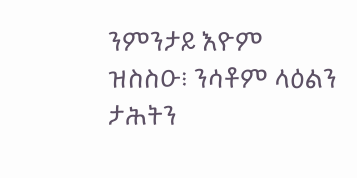ንምንታይ እዮም ዝስስዑ፧ ንሳቶም ላዕልን ታሕትን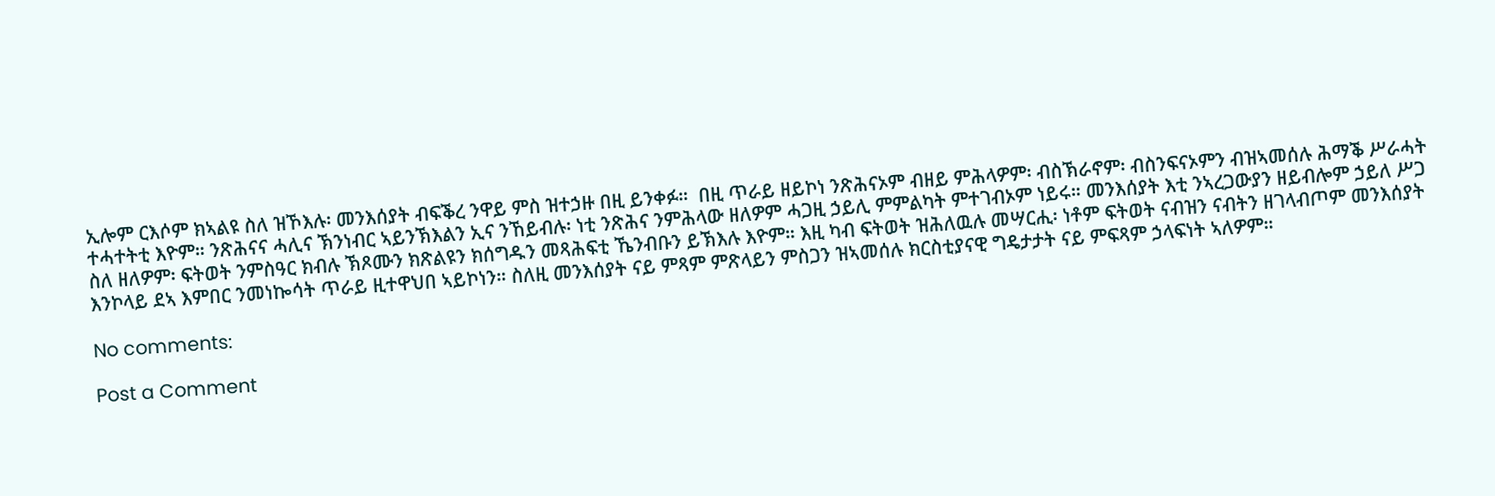ኢሎም ርእሶም ክኣልዩ ስለ ዝኾእሉ፡ መንእሰያት ብፍቕረ ንዋይ ምስ ዝተኃዙ በዚ ይንቀፉ።  በዚ ጥራይ ዘይኮነ ንጽሕናኦም ብዘይ ምሕላዎም፡ ብስኽራኖም፡ ብስንፍናኦምን ብዝኣመሰሉ ሕማቕ ሥራሓት ተሓተትቲ እዮም። ንጽሕናና ሓሊና ኽንነብር ኣይንኽእልን ኢና ንኸይብሉ፡ ነቲ ንጽሕና ንምሕላው ዘለዎም ሓጋዚ ኃይሊ ምምልካት ምተገብኦም ነይሩ። መንእሰያት እቲ ንኣረጋውያን ዘይብሎም ኃይለ ሥጋ ስለ ዘለዎም፡ ፍትወት ንምስዓር ክብሉ ኽጾሙን ክጽልዩን ክሰግዱን መጻሕፍቲ ኼንብቡን ይኽእሉ እዮም። እዚ ካብ ፍትወት ዝሕለዉሉ መሣርሒ፡ ነቶም ፍትወት ናብዝን ናብትን ዘገላብጦም መንእሰያት እንኮላይ ደኣ እምበር ንመነኰሳት ጥራይ ዚተዋህበ ኣይኮነን። ስለዚ መንእሰያት ናይ ምጻም ምጽላይን ምስጋን ዝኣመሰሉ ክርስቲያናዊ ግዴታታት ናይ ምፍጻም ኃላፍነት ኣለዎም።

No comments:

Post a Comment